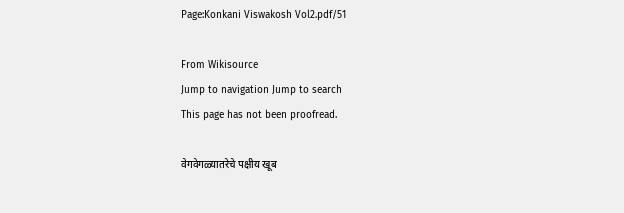Page:Konkani Viswakosh Vol2.pdf/51

From Wikisource
Jump to navigation Jump to search
This page has not been proofread.

वेगवेगळ्यातरेचे पक्षीय खूब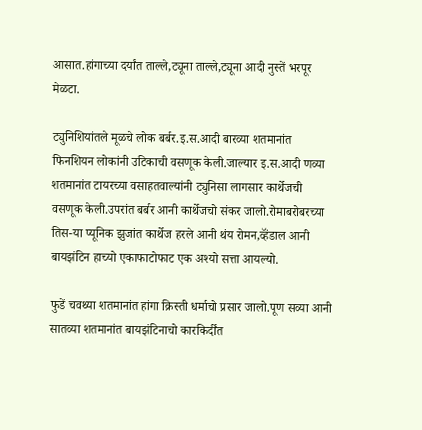आसात.हांगाच्या दर्यांत ताल्ले,ट्यूना ताल्ले,ट्यूना आदी नुस्तें भरपूर मेळटा.

ट्युनिशियांतले मूळचे लोक बर्बर.इ.स.आदी बारव्या शतमानांत फिनशियन लोकांनी उटिकाची वसणूक केली.जाल्यार इ.स.आदी णव्या शतमानांत टायरच्या वसाहतवाल्यांनी ट्युनिसा लागसार कार्थेजची वसणूक केली.उपरांत बर्बर आनी कार्थेजचो संकर जालो.रोमाबरोबरच्या तिस-या प्यूनिक झुजांत कार्थेज हरले आनी थंय रोमन,व्हॅंडाल आनी बायझंटिन हाच्यो एकाफाटोफाट एक अश्यो सत्ता आयल्यो.

फुडें चवथ्या शतमानांत हांगा क्रिस्ती धर्माचो प्रसार जालो.पूण सव्या आनी सातव्या शतमानांत बायझंटिनाचो कारकिर्दींत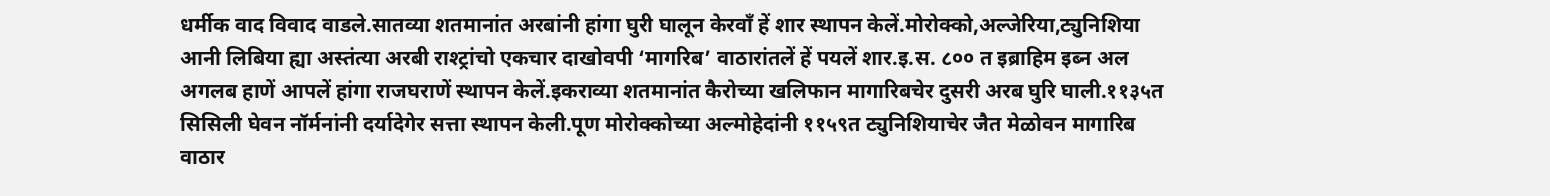धर्मीक वाद विवाद वाडले.सातव्या शतमानांत अरबांनी हांगा घुरी घालून केरवॉं हें शार स्थापन केलें.मोरोक्को,अल्जेरिया,ट्युनिशिया आनी लिबिया ह्या अस्तंत्या अरबी राश्ट्रांचो एकचार दाखोवपी ‘मागरिब’ वाठारांतलें हें पयलें शार.इ.स. ८०० त इब्राहिम इब्न अल अगलब हाणें आपलें हांगा राजघराणें स्थापन केलें.इकराव्या शतमानांत कैरोच्या खलिफान मागारिबचेर दुसरी अरब घुरि घाली.११३५त सिसिली घेवन नॉर्मनांनी दर्यादेगेर सत्ता स्थापन केली.पूण मोरोक्कोच्या अल्मोहेदांनी ११५९त ट्युनिशियाचेर जैत मेळोवन मागारिब वाठार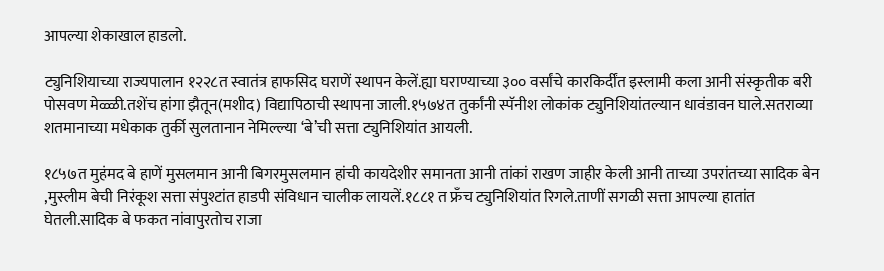आपल्या शेकाखाल हाडलो.

ट्युनिशियाच्या राज्यपालान १२२८त स्वातंत्र हाफसिद घराणें स्थापन केलें.ह्या घराण्याच्या ३०० वर्सांचे कारकिर्दींत इस्लामी कला आनी संस्कृतीक बरी पोसवण मेळ्ळी.तशेंच हांगा झैतून(मशीद) विद्यापिठाची स्थापना जाली.१५७४त तुर्कांनी स्पॅनीश लोकांक ट्युनिशियांतल्यान धावंडावन घाले.सतराव्या शतमानाच्या मधेकाक तुर्की सुलतानान नेमिल्ल्या ‘बे’ची सत्ता ट्युनिशियांत आयली.

१८५७त मुहंमद बे हाणें मुसलमान आनी बिगरमुसलमान हांची कायदेशीर समानता आनी तांकां राखण जाहीर केली आनी ताच्या उपरांतच्या सादिक बेन ,मुस्लीम बेची निरंकूश सत्ता संपुश्टांत हाडपी संविधान चालीक लायलें.१८८१ त फ्रॅंच ट्युनिशियांत रिगले.ताणीं सगळी सत्ता आपल्या हातांत घेतली.सादिक बे फकत नांवापुरतोच राजा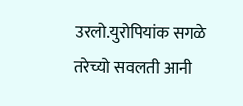उरलो.युरोपियांक सगळे तरेच्यो सवलती आनी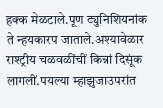हक्क मेळटाले.पूण ट्युनिशियनांक ते न्हयकारप जाताले.अश्यावेळार राश्ट्रीय चळवळींचीं किन्नां दिसूंक लागलीं.पयल्या म्हाझुजाउपरांत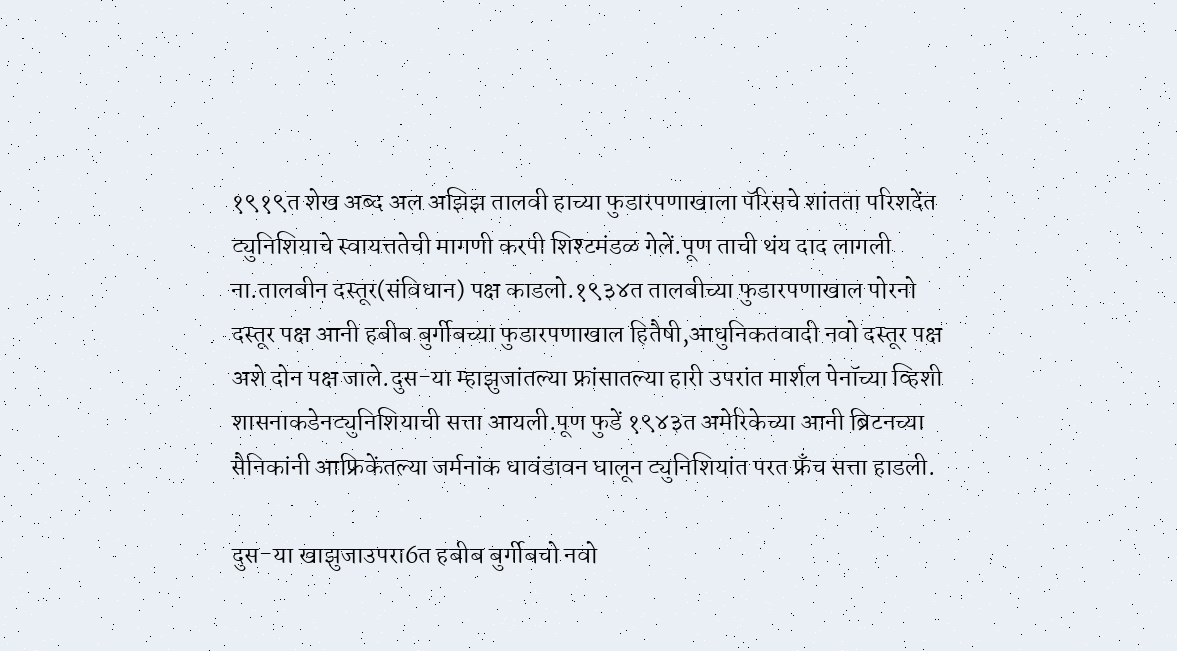१९१९त शेख अब्द अल अझिझ तालवी हाच्या फुडारपणाखाला पॅरिसचे शांतता परिशदेंत ट्युनिशियाचे स्वायत्ततेची मागणी करपी शिश्टमंडळ गेलें.पूण ताची थंय दाद लागली ना.तालबीन दस्तूर(संविधान) पक्ष काडलो.१९३४त तालबीच्या फुडारपणाखाल पोरनो दस्तूर पक्ष आनी हबीब बुर्गीबच्या फुडारपणाखाल हितैषी,आधुनिकतवादी नवो दस्तूर पक्ष अशे दोन पक्ष जाले.दुस-या म्हाझुजांतल्या फ्रांसातल्या हारी उपरांत मार्शल पेनॉच्या व्हिशी शासनाकडेनट्युनिशियाची सत्ता आयली.पूण फुडें १९४३त अमेरिकेच्या आनी ब्रिटनच्या सैनिकांनी आफ्रिकेंतल्या जर्मनांक धावंडावन घालून ट्युनिशियांत परत फ्रॅंच सत्ता हाडली.

दुस-या खाझुजाउपरा6त हबीब बुर्गीबचो नवो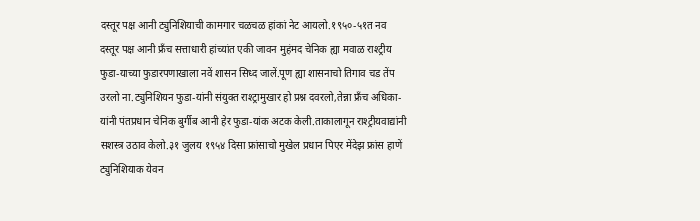दस्तूर पक्ष आनी ट्युनिशियाची कामगार चळचळ हांकां नेट आयलो.१९५०-५१त नव दस्तूर पक्ष आनी फ्रॅंच सत्ताधारी हांच्यांत एकी जावन मुहंमद चेनिक ह्या मवाळ राश्ट्रीय फुडा-याच्या फुडारपणाखाला नवें शासन सिध्द जालें.पूण ह्या शासनाचो तिगाव चड तेंप उरलो ना.ट्युनिशियन फुडा-यांनी संयुक्त राश्ट्रामुखार हो प्रश्न दवरलो,तेन्ना फ्रॅंच अधिका-यांनी पंतप्रधान चेनिक बुर्गीब आनी हेर फुडा-यांक अटक केली.ताकालागून राश्ट्रीयवाद्यांनी सशस्त्र उठाव केलो.३१ जुलय १९५४ दिसा फ्रांसाचो मुखेल प्रधान पिएर मेंदेझ फ्रांस हाणें ट्युनिशियाक येवन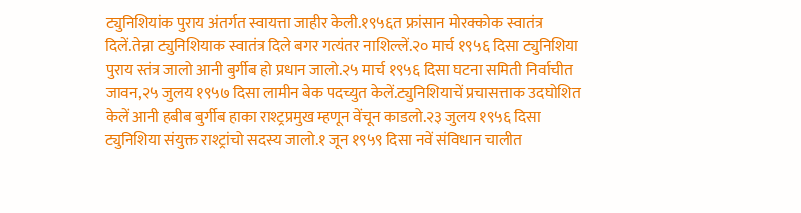ट्युनिशियांक पुराय अंतर्गत स्वायत्ता जाहीर केली.१९५६त फ्रांसान मोरक्कोक स्वातंत्र दिलें.तेन्ना ट्युनिशियाक स्वातंत्र दिले बगर गत्यंतर नाशिल्लें.२० मार्च १९५६ दिसा ट्युनिशिया पुराय स्तंत्र जालो आनी बुर्गीब हो प्रधान जालो.२५ मार्च १९५६ दिसा घटना समिती निर्वाचीत जावन,२५ जुलय १९५७ दिसा लामीन बेक पदच्युत केलें.ट्युनिशियाचें प्रचासत्ताक उदघोशित केलें आनी हबीब बुर्गीब हाका राश्ट्रप्रमुख म्हणून वेंचून काडलो.२३ जुलय १९५६ दिसा ट्युनिशिया संयुक्त राश्ट्रांचो सदस्य जालो.१ जून १९५९ दिसा नवें संविधान चालीत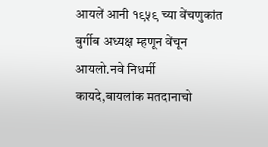आयलें आनी १९५९ च्या वेंचणुकांत बुर्गीब अध्यक्ष म्हणून वेंचून आयलो.नवे निधर्मी कायदे,बायलांक मतदानाचो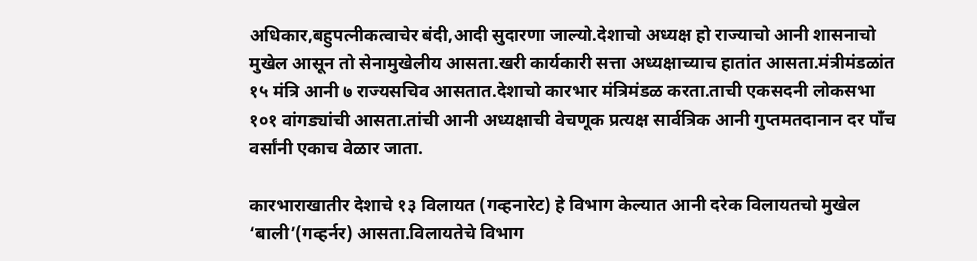अधिकार,बहुपत्नीकत्वाचेर बंदी,आदी सुदारणा जाल्यो.देशाचो अध्यक्ष हो राज्याचो आनी शासनाचो मुखेल आसून तो सेनामुखेलीय आसता.खरी कार्यकारी सत्ता अध्यक्षाच्याच हातांत आसता.मंत्रीमंडळांत १५ मंत्रि आनी ७ राज्यसचिव आसतात.देशाचो कारभार मंत्रिमंडळ करता.ताची एकसदनी लोकसभा १०१ वांगड्यांची आसता.तांची आनी अध्यक्षाची वेचणूक प्रत्यक्ष सार्वत्रिक आनी गुप्तमतदानान दर पाँच वर्सांनी एकाच वेळार जाता.

कारभाराखातीर देशाचे १३ विलायत (गव्हनारेट) हे विभाग केल्यात आनी दरेक विलायतचो मुखेल ‘बाली’(गव्हर्नर) आसता.विलायतेचे विभाग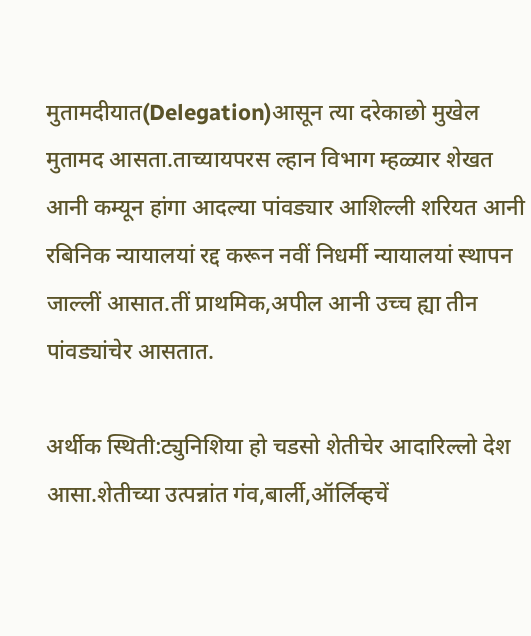मुतामदीयात(Delegation)आसून त्या दरेकाछो मुखेल मुतामद आसता.ताच्यायपरस ल्हान विभाग म्हळ्यार शेखत आनी कम्यून हांगा आदल्या पांवड्यार आशिल्ली शरियत आनी रबिनिक न्यायालयां रद्द करून नवीं निधर्मी न्यायालयां स्थापन जाल्लीं आसात.तीं प्राथमिक,अपील आनी उच्च ह्या तीन पांवड्यांचेर आसतात.

अर्थीक स्थिती:ट्युनिशिया हो चडसो शेतीचेर आदारिल्लो देश आसा.शेतीच्या उत्पन्नांत गंव,बार्ली,ऑर्लिव्हचें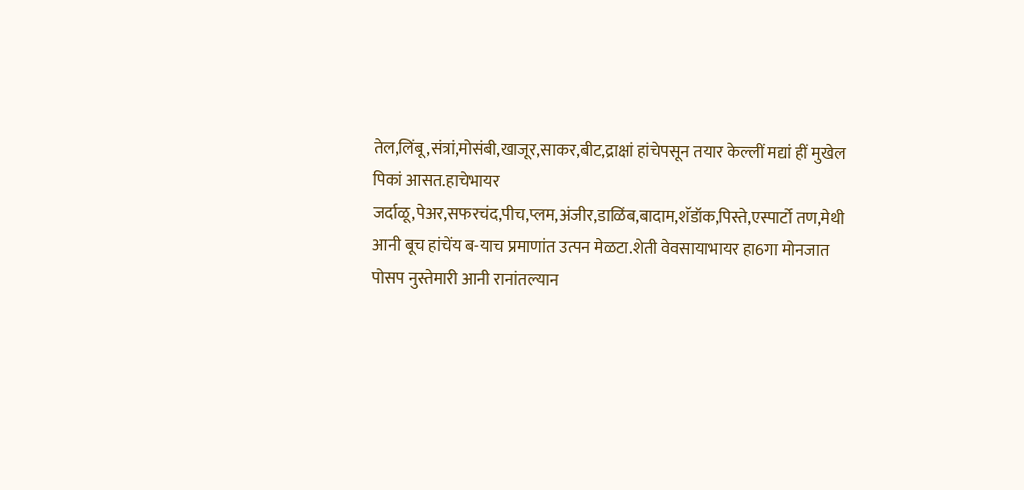तेल,लिंबू,संत्रां,मोसंबी,खाजूर,साकर,बीट,द्राक्षां हांचेपसून तयार केल्लीं मद्यां हीं मुखेल पिकां आसत.हाचेभायर जर्दाळू,पेअर,सफरचंद,पीच,प्लम,अंजीर,डाळिंब,बादाम,शॅडॉक,पिस्ते,एस्पार्टो तण,मेथी आनी बूच हांचेंय ब-याच प्रमाणांत उत्पन मेळटा.शेती वेवसायाभायर हा6गा मोनजात पोसप नुस्तेमारी आनी रानांतल्यान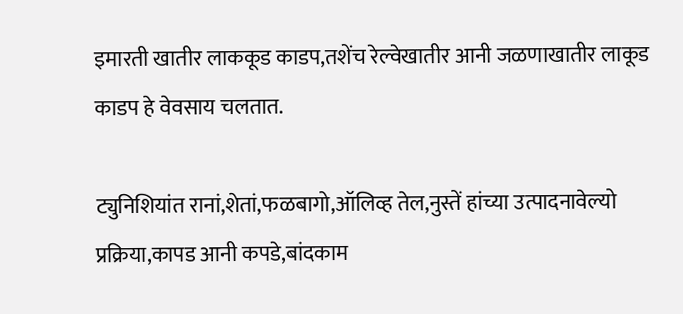इमारती खातीर लाककूड काडप,तशेंच रेल्वेखातीर आनी जळणाखातीर लाकूड काडप हे वेवसाय चलतात.

ट्युनिशियांत रानां,शेतां,फळबागो,ऑलिव्ह तेल,नुस्तें हांच्या उत्पादनावेल्यो प्रक्रिया,कापड आनी कपडे,बांदकाम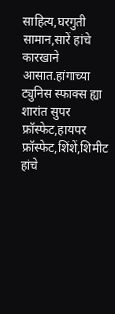साहित्य,घरगुती सामान,सारें हांचे कारखाने आसात.हांगाच्या ट्युनिस स्फाक्स ह्या शारांत सुपर फ्रॉस्फेट,हायपर फ्रॉस्फेट,शिंशें,शिमीट हांचे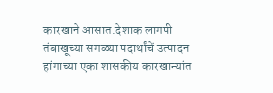कारखाने आसात.देशाक लागपी तंबाखूच्या सगळ्या पदार्थांचें उत्पादन हांगाच्या एका शासकीय कारखान्यांत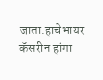जाता.हाचेभायर कॅसरीन हांगा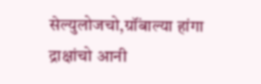सेल्युलोजचो,ग्रॉंबाल्या हांगा द्राक्षांचो आनी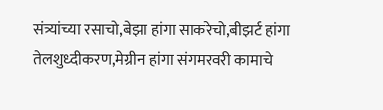संत्र्यांच्या रसाचो,बेझा हांगा साकरेचो,बीझर्ट हांगा तेलशुध्दीकरण,मेग्रीन हांगा संगमरवरी कामाचे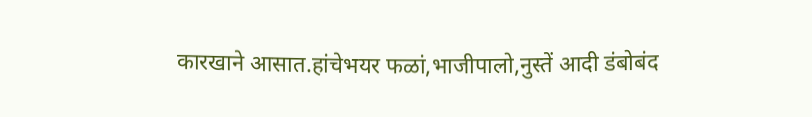कारखाने आसात.हांचेभयर फळां,भाजीपालो,नुस्तें आदी डंबोबंद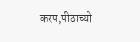करप,पीठाच्यो